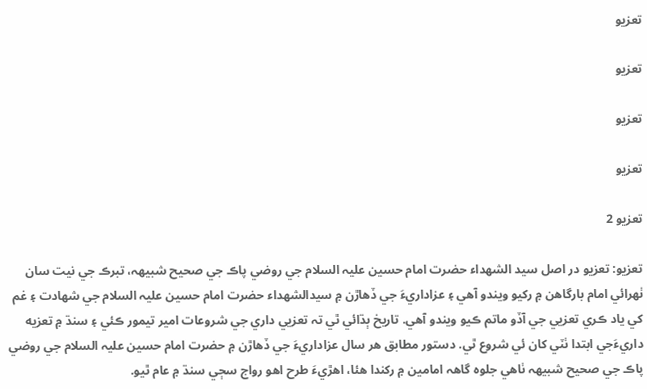تعزيو

تعزيو

تعزيو

تعزيو

تعزيو 2

تعزيو: تعزيو در اصل سيد الشهداء حضرت امام حسين عليہ السلام جي روضي پاڪ جي صحيح شبيھہ، تبرڪ جي نيت سان ٺهرائي امام بارگاهن ۾ رکيو ويندو آهي ۽ عزاداريءَ جي ڏهاڙن ۾ سيدالشهداء حضرت امام حسين عليہ السلام جي شهادت ۽ غم کي ياد ڪري تعزيي جي آڏو ماتم ڪيو ويندو آهي. تاريخ ٻڌائي ٿي تہ تعزيي داري جي شروعات امير تيمور ڪئي ۽ سنڌ ۾ تعزيه داريءَجي ابتدا ٺٽي کان ئي شروع ٿي. دستور مطابق هر سال عزاداريءَ جي ڏهاڙن ۾ حضرت امام حسين عليہ السلام جي روضي پاڪ جي صحيح شبيھہ ٺاهي جلوہ گاھہ امامين ۾ رکندا هئا، اهڙيءَ طرح اهو رواج سڄي سنڌ ۾ عام ٿيو.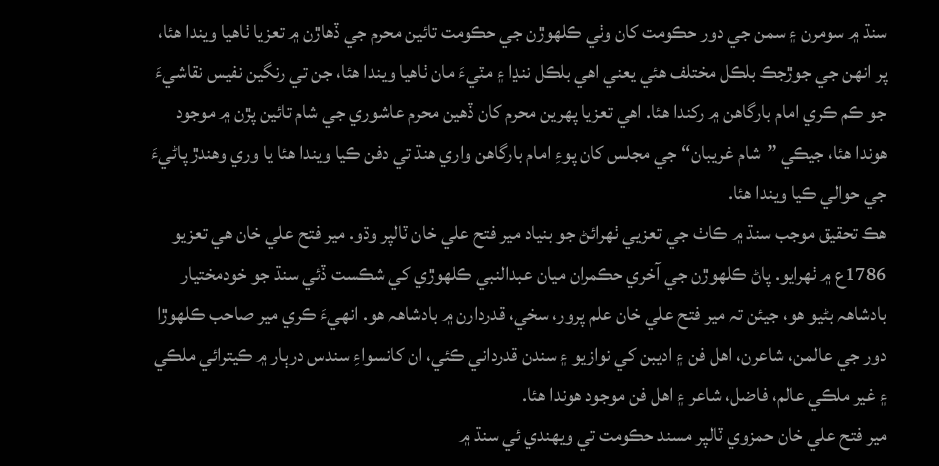سنڌ ۾ سومرن ۽ سمن جي دور حڪومت کان وٺي ڪلهوڙن جي حڪومت تائين محرم جي ڏهاڙن ۾ تعزيا ٺاهيا ويندا هئا، پر انهن جي جوڙجڪ بلڪل مختلف هئي يعني اهي بلڪل ننڍا ۽ مٽيءَ مان ٺاهيا ويندا هئا، جن تي رنگين نفيس نقاشيءَ جو ڪم ڪري امام بارگاهن ۾ رکندا هئا. اهي تعزيا پهرين محرم کان ڏهين محرم عاشوري جي شام تائين پڙن ۾ موجود هوندا هئا، جيڪي ”شام غريبان“ جي مجلس کان پوءِ امام بارگاهن واري هنڌ تي دفن ڪيا ويندا هئا يا وري وهندڙ پاڻيءَ جي حوالي ڪيا ويندا هئا.
هڪ تحقيق موجب سنڌ ۾ ڪاٺ جي تعزيي ٺهرائڻ جو بنياد مير فتح علي خان ٽالپر وڌو. مير فتح علي خان هي تعزيو 1786ع ۾ ٺهرايو. پاڻ ڪلهوڙن جي آخري حڪمران ميان عبدالنبي ڪلهوڙي کي شڪست ڏئي سنڌ جو خودمختيار بادشاھہ بڻيو هو، جيئن تہ مير فتح علي خان علم پرور، سخي، قدردارن ۾ بادشاھہ هو. انهيءَ ڪري مير صاحب ڪلهوڙا دور جي عالمن، شاعرن، اهل فن ۽ اديبن کي نوازيو ۽ سندن قدرداني ڪئي، ان کانسواءِ سندس درٻار ۾ ڪيترائي ملڪي ۽ غير ملڪي عالم، فاضل، شاعر ۽ اهل فن موجود هوندا هئا.
مير فتح علي خان حمزوي ٽالپر مسند حڪومت تي ويهندي ئي سنڌ ۾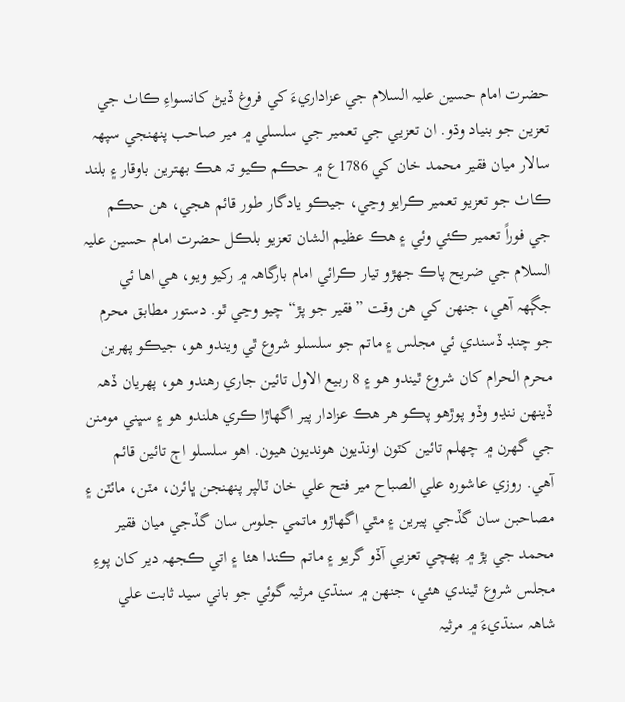حضرت امام حسين عليہ السلام جي عزاداريءَ کي فروغ ڏيڻ کانسواءِ ڪاٺ جي تعزين جو بنياد وڌو. ان تعزيي جي تعمير جي سلسلي ۾ مير صاحب پنھنجي سپھہ سالار ميان فقير محمد خان کي 1786ع ۾ حڪم ڪيو تہ هڪ بھترين باوقار ۽ بلند ڪاٺ جو تعزيو تعمير ڪرايو وڃي، جيڪو يادگار طور قائم هجي، هن حڪم جي فوراً تعمير ڪئي وئي ۽ هڪ عظيم الشان تعزيو بلڪل حضرت امام حسين عليہ السلام جي ضريح پاڪ جهڙو تيار ڪرائي امام بارگاھہ ۾ رکيو ويو، هي اها ئي جڳھہ آهي، جنهن کي هن وقت ”فقير جو پڙ“ چيو وڃي ٿو. دستور مطابق محرم جو چنڊ ڏسندي ئي مجلس ۽ ماتم جو سلسلو شروع ٿي ويندو هو، جيڪو پهرين محرم الحرام کان شروع ٿيندو هو ۽ 8 ربيع الاول تائين جاري رهندو هو، پهريان ڏھہ ڏينهن ننڍو وڏو پوڙهو پڪو هر هڪ عزادار پير اگهاڙا ڪري هلندو هو ۽ سڀني مومنن جي گهرن ۾ چهلم تائين کٽون اونڌيون هونديون هيون. اهو سلسلو اڄ تائين قائم آهي. روزي عاشوره علي الصباح مير فتح علي خان ٽالپر پنهنجن ڀائرن، مٽن، مائٽن ۽ مصاحبن سان گڏجي پيرين ۽ مٿي اگهاڙو ماتمي جلوس سان گڏجي ميان فقير محمد جي پڙ ۾ پهچي تعزيي آڏو گريو ۽ ماتم ڪندا هئا ۽ اتي ڪجهہ دير کان پوءِ مجلس شروع ٿيندي هئي، جنهن ۾ سنڌي مرثيہ گوئي جو باني سيد ثابت علي شاھہ سنڌيءَ ۾ مرثيہ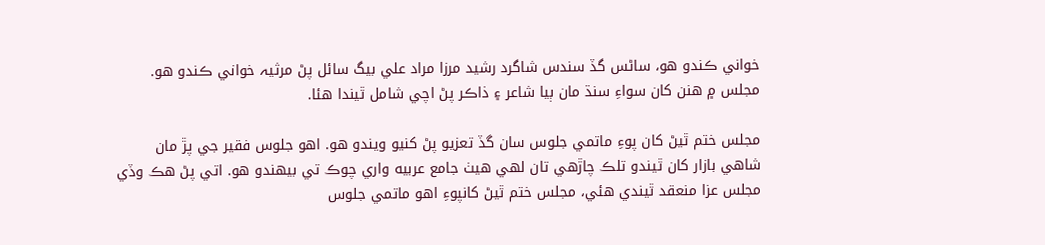خواني ڪندو هو، ساڻس گڏ سندس شاگرد رشيد مرزا مراد علي بيگ سائل پڻ مرثيہ خواني ڪندو هو. مجلس ۾ هنن کان سواءِ سنڌ مان ٻيا شاعر ۽ ذاڪر پڻ اچي شامل ٿيندا هئا.

مجلس ختم ٿيڻ کان پوءِ ماتمي جلوس سان گڏ تعزيو پڻ کنيو ويندو هو. اهو جلوس فقير جي پڙ مان شاهي بازار کان ٿيندو تلڪ چاڙهي تان لھي هيٺ جامع عربيه واري چوڪ تي بيهندو هو. اتي پڻ هڪ وڏي مجلس عزا منعقد ٿيندي هئي، مجلس ختم ٿيڻ کانپوءِ اهو ماتمي جلوس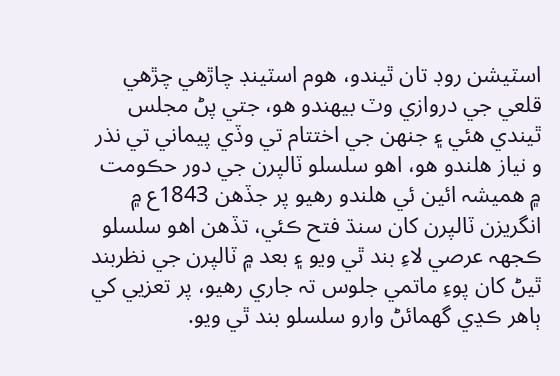اسٽيشن روڊ تان ٿيندو، هوم اسٽينڊ چاڙهي چڙهي قلعي جي دروازي وٽ بيهندو هو، جتي پڻ مجلس ٿيندي هئي ۽ جنهن جي اختتام تي وڏي پيماني تي نذر و نياز هلندو هو، اهو سلسلو ٽالپرن جي دور حڪومت ۾ هميشہ ائين ئي هلندو رهيو پر جڏهن 1843ع ۾ انگريزن ٽالپرن کان سنڌ فتح ڪئي، تڏهن اهو سلسلو ڪجهہ عرصي لاءِ بند ٿي ويو ۽ بعد ۾ ٽالپرن جي نظربند ٿيڻ کان پوءِ ماتمي جلوس تہ جاري رهيو، پر تعزيي کي ٻاهر ڪڍي گهمائڻ وارو سلسلو بند ٿي ويو.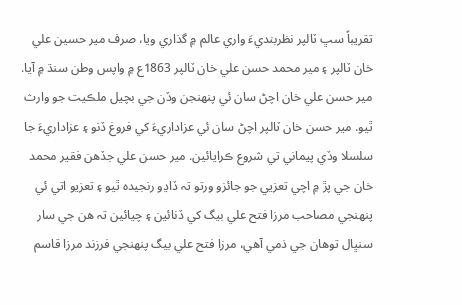تقريباً سڀ ٽالپر نظربنديءَ واري عالم ۾ گذاري ويا، صرف مير حسين علي خان ٽالپر ۽ مير محمد حسن علي خان ٽالپر 1863ع ۾ واپس وطن سنڌ ۾ آيا. مير حسن علي خان اچڻ سان ئي پنهنجن وڏن جي بچيل ملڪيت جو وارث ٿيو. مير حسن خان ٽالپر اچڻ سان ئي عزاداريءَ کي فروغ ڏنو ۽ عزاداريءَ جا سلسلا وڏي پيماني تي شروع ڪرايائين. مير حسن علي جڏهن فقير محمد خان جي پڙ ۾ اچي تعزيي جو جائزو ورتو تہ ڏاڍو رنجيدہ ٿيو ۽ تعزيو اتي ئي پنھنجي مصاحب مرزا فتح علي بيگ کي ڏنائين ۽ چيائين تہ هن جي سار سنڀال توهان جي ذمي آهي، مرزا فتح علي بيگ پنھنجي فرزند مرزا قاسم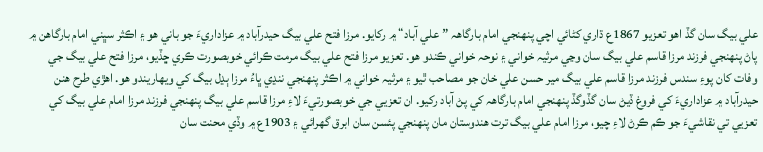علي بيگ سان گڏ اهو تعزيو 1867ع ڌاري کڻائي اچي پنھنجي امام بارگاھہ ”علي آباد“ ۾ رکايو. مرزا فتح علي بيگ حيدرآباد ۾ عزاداريءَ جو باني هو ۽ اڪثر سڀني امام بارگاهن ۾ پاڻ پنھنجي فرزند مرزا قاسم علي بيگ سان وڃي مرثيہ خواني ۽ نوحہ خواني ڪندو هو. تعزيو مرزا فتح علي بيگ مرمت ڪرائي خوبصورت ڪري ڇڏيو، مرزا فتح علي بيگ جي وفات کان پوءِ سندس فرزند مرزا قاسم علي بيگ مير حسن علي خان جو مصاحب ٿيو ۽ مرثيہ خواني ۾ اڪثر پنھنجي ننڍي ڀاءُ مرزا ٻڍل بيگ کي ويهاريندو هو. اهڙي طرح هنن حيدرآباد ۾ عزاداريءَ کي فروغ ڏيڻ سان گڏوگڏ پنھنجي امام بارگاھہ کي پڻ آباد رکيو. ان تعزيي جي خوبصورتيءَ لاءِ مرزا قاسم علي بيگ پنھنجي فرزند مرزا امام علي بيگ کي تعزيي تي نقاشيءَ جو ڪم ڪرڻ لاءِ چيو، مرزا امام علي بيگ ترت هندوستان مان پنھنجي پئسن سان ابرق گهرائي ۽ 1903ع ۾ وڏي محنت سان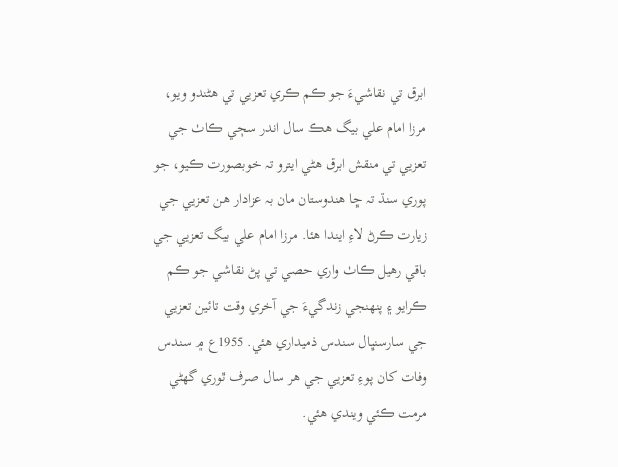ابرق تي نقاشيءَ جو ڪم ڪري تعزيي تي هڻندو ويو، مرزا امام علي بيگ هڪ سال اندر سڄي ڪاٺ جي تعزيي تي منقش ابرق هڻي ايترو تہ خوبصورت ڪيو، جو پوري سنڌ تہ ڇا هندوستان مان بہ عزادار هن تعزيي جي زيارت ڪرڻ لاءِ ايندا هئا. مرزا امام علي بيگ تعزيي جي باقي رهيل ڪاٺ واري حصي تي پڻ نقاشي جو ڪم ڪرايو ۽ پنھنجي زندگيءَ جي آخري وقت تائين تعزيي جي سارسنڀال سندس ذميداري هئي. 1955ع ۾ سندس وفات کان پوءِ تعزيي جي هر سال صرف ٿوري گهڻي مرمت ڪئي ويندي هئي.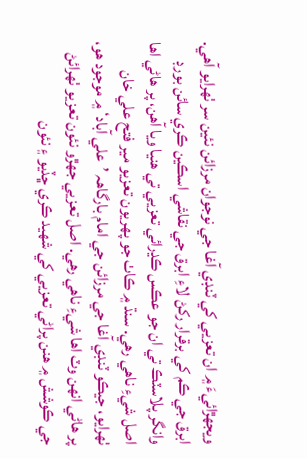ويجهڙائيءَ ۾ ان تعزيي کي ٽنڊي آغا جي نوجوان مرزائن نئين سر ٺهرايو آهي. ابرق جي ڪم کي برقرار رکڻ لاءِ ابرق جي نقاشي اسڪين ڪري سائن بورڊ وانگر پلاسٽڪ تي ان جو عڪس ڪڍرائي تعزيي تي هنيا ويا آهن، پر هاڻي اها اصل شيءِ ناهي رهي. سنڌ ۾ ڪاٺ جو پهريون تعزيو مير فتح علي خان ٺهرايو، جيڪو ٽنڊي آغا جي مرزائن جي امام بارگاھہ ’علي آباد‘ ۾ موجود هو، پر هاڻي انهن وٽ اها شيءِ ناهي رهي. اصل تعزيي جهڙو نئون تعزيو ٺهرائڻ جي ڪوشش ۾ هنن پراڻي تعزيي کي شھيد ڪري ڇڏيو ۽ نئون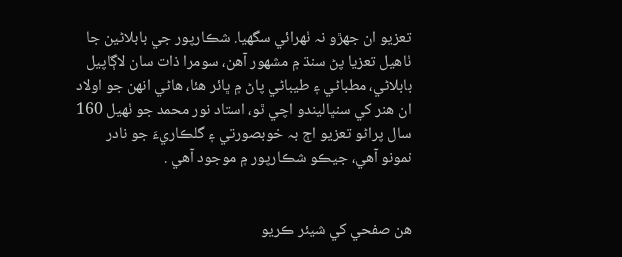تعزيو ان جهڙو نہ ٺهرائي سگهيا. شڪارپور جي بابلاڻين جا ٺاهيل تعزيا پڻ سنڌ ۾ مشھور آهن، سومرا ذات سان لاڳاپيل بابلاڻي، مطباڻي ۽ طيباڻي پاڻ ۾ ڀائر هئا، هاڻي انهن جو اولاد ان هنر کي سنڀاليندو اچي ٿو، استاد نور محمد جو ٺهيل 160 سال پراڻو تعزيو اڄ بہ خوبصورتي ۽ گلڪاريءَ جو نادر نمونو آهي، جيڪو شڪارپور ۾ موجود آهي .


هن صفحي کي شيئر ڪريو